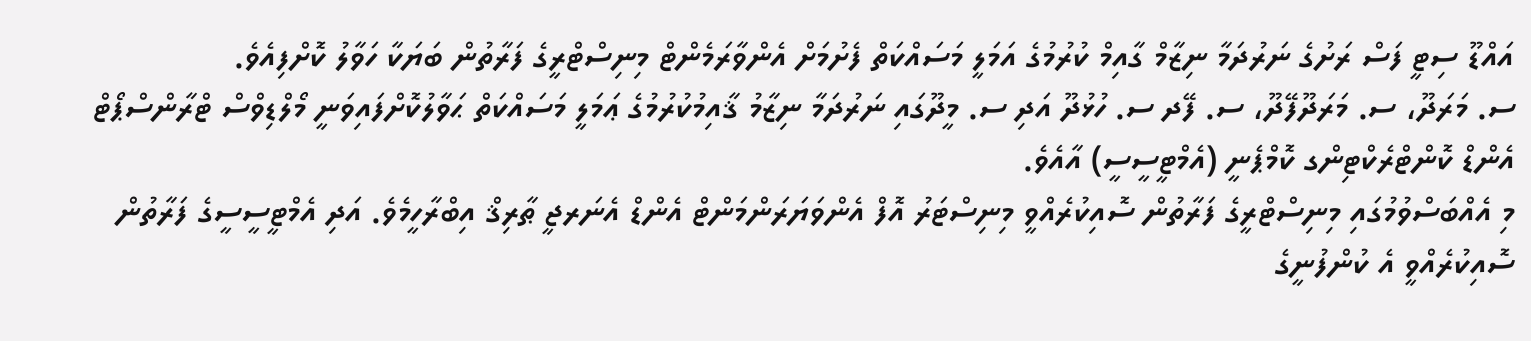އައްޑޫ ސިޓީ ފަސް ރަށުގެ ނަރުދަމާ ނިޒާމް ގާއިމް ކުރުމުގެ އަމަލީ މަސައްކަތް ފެށުމަށް އެންވާރަމެންޓް މިނިސްޓްރީގެ ފަރާތުން ބަޔަކާ ހަވާލު ކޮށްފިއެވެ.
ސ. މަރަދޫ، ސ. މަރަދޫފޭދޫ، ސ. ފޭދ ސ. ހުޅުދޫ އަދި ސ. މީދޫގައި ނަރުދަމާ ނިޒާމު ޤާއިމުކުރުމުގެ ޢަމަލީ މަސައްކަތް ޙަވާލުކޮށްފައިވަނީ މޯލްޑިވްސް ޓްރާންސްޕޯޓް އެންޑް ކޮންޓްރެކްޓިންގ ކޮމްޕެނީ (އެމްޓީސީސީ) އާއެވެ.
މި އެއްބަސްވުމުގައި މިނިސްޓްރީގެ ފަރާތުން ސޮއިކުރެއްވީ މިނިސްޓަރު އޮފް އެންވަޔަރަންމަންޓް އެންޑް އެނަރޖީ ޠާރިޤް އިބްރާހީމެވެ. އަދި އެމްޓީސީސީގެ ފަރާތުން ސޮއިކުރެއްވީ އެ ކުންފުނީގެ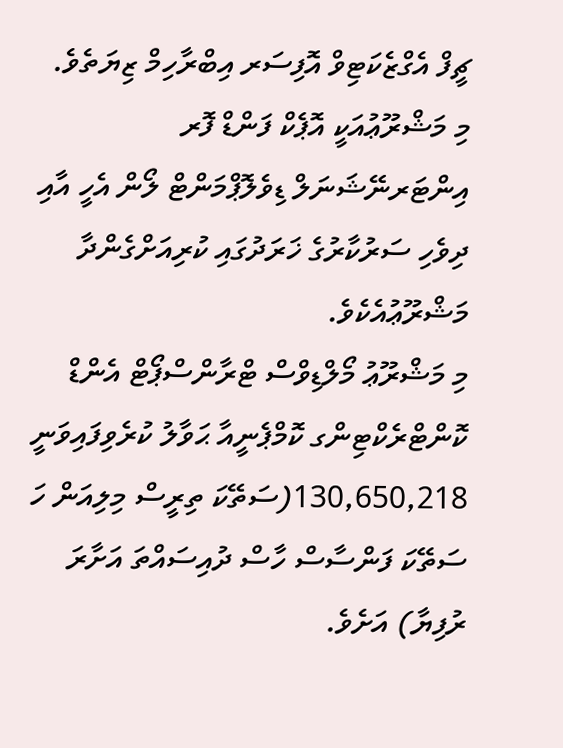ޗީފް އެގްޒެކަޓިވް އޮފިސަރ އިބްރާހިމް ޒިޔަތެވެ.
މި މަޝްރޫޢުއަކީ އޮޕެކް ފަންޑް ފޮރ އިންޓަރނޭޝަނަލް ޑިވެލޮޕްމަންޓް ލޯން އެހީ އާއި ދިވެހި ސަރުކާރުގެ ޚަރަދުގައި ކުރިއަށްގެންދާ މަޝްރޫޢުއެކެވެ.
މި މަޝްރޫޢު މޯލްޑިވްސް ޓްރާންސްޕޯޓް އެންޑް ކޮންޓްރެކްޓިންގ ކޮމްޕެނީއާ ޙަވާލު ކުރެވިފައިވަނީ 130,650,218(ސަތޭކަ ތިރީސް މިލިއަން ހަ ސަތޭކަ ފަންސާސް ހާސް ދުއިސައްތަ އަށާރަ ރުފިޔާ) އަށެވެ.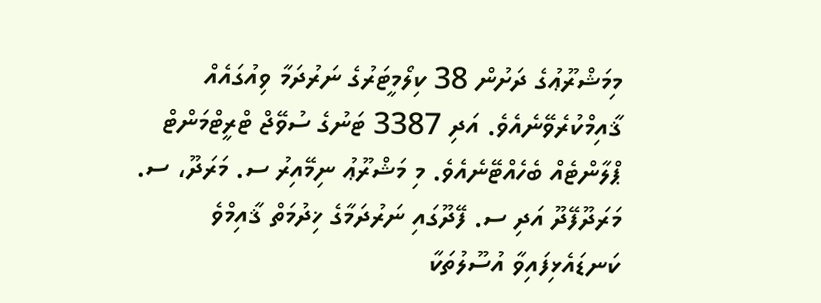މިމަޝްރޫޢުގެ ދަށުން 38 ކިލޯމީޓަރުގެ ނަރުދަމާ ވިއުގައެއް ޤާއިމްކުރެވޭނެއެވެ. އަދި 3387 ޓަނުގެ ސުވޭޖް ޓްރީޓްމަންޓް ޕްލާންޓެއް ބެހެއްޓޭނެއެވެ. މި މަޝްރޫޢު ނިމޭއިރު ސ. މަރަދޫ، ސ. މަރަދޫފޭދޫ އަދި ސ. ފޭދޫގައި ނަރުދަމާގެ ޚިދުމަތް ޤާއިމްވެ ކަނޑައެޅިފައިވާ އުސޫލުތަކާ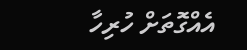އެއްގޮތަށް ހުރިހާ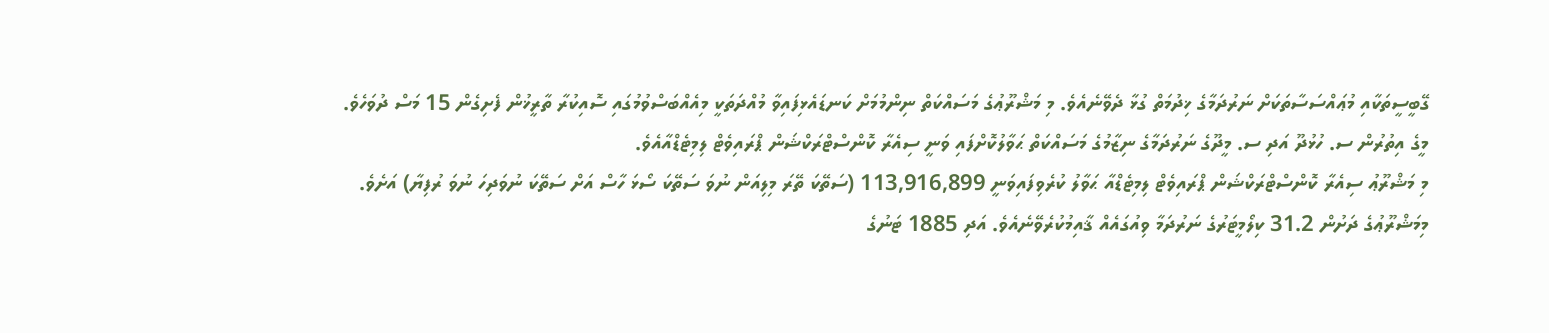ގޭބީސީތަކާއި މުޢައްސަސާތަކަށް ނަރުދަމާގެ ޚިދުމަތް ގުޅާ ދެވޭނެއެވެ. މި މަޝްރޫޢުގެ މަސައްކަތް ނިންމުމަށް ކަނޑައެޅިފައިވާ މުއްދަތަކީ މިއެއްބަސްވުމުގައި ސޮއިކުރާ ތާރީޚުން ފެށިގެން 15 މަސް ދުވަހެވެ.
މީގެ އިތުރުން ސ. ހުޅުދޫ އަދި ސ. މީދޫގެ ނަރުދަމާގެ ނިޒާމުގެ މަސައްކަތް ޙަވާލުކޮށްފައި ވަނީ ސިއެރާ ކޮންސްޓްރަކްޝަން ޕްރައިވެޓް ލިމިޓެޑްއާއެވެ.
މި މަޝްރޫޢު ސިއެރާ ކޮންސްޓްރަކްޝަން ޕްރައިވެޓް ލިމިޓެޑްއާ ޙަވާލު ކުރެވިފައިވަނީ 113,916,899 (ސަތޭކަ ތޭރަ މިލިއަން ނުވަ ސަތޭކަ ސޯޅަ ހާސް އަށް ސަތޭކަ ނުވަދިހަ ނުވަ ރުފިޔާ) އަށެވެ.
މިމަޝްރޫޢުގެ ދަށުން 31.2 ކިލޯމީޓަރުގެ ނަރުދަމާ ވިއުގައެއް ޤާއިމުކުރެވޭނެއެވެ. އަދި 1885 ޓަނުގެ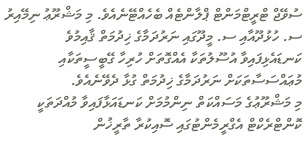ސުވޭޖް ޓްރީޓްމަންޓް ޕްލާންޓެއް ބެހެއްޓޭނެއެވެ. މި މަޝްރޫޢު ނިމޭއިރު ސ. ހުޅުދޫއާއި ސ. މީދޫގައި ނަރުދަމާގެ ޚިދުމަތް ޤާއިމުވެ ކަނޑައެޅިފައިވާ އުސޫލުތަކާ އެއްގޮތަށް ހުރިހާ ގޭބީސީތަކާއި މުޢައްސަސާތަކަށް ނަރުދަމާގެ ޚިދުމަތް ގުޅާ ދެވޭނެއެވެ.
މި މަޝްރޫޢުގެ މަސައްކަތް ނިންމުމަށް ކަނޑައަޅާފައިވާ މުއްދަތަކީ ކޮންޓްރެކްޓް އެގްރީމެންޓުގައި ސޮއިކުރާ ތާރީޚުން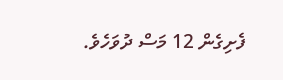ފެށިގެން 12 މަސް ދުވަހެވެ.